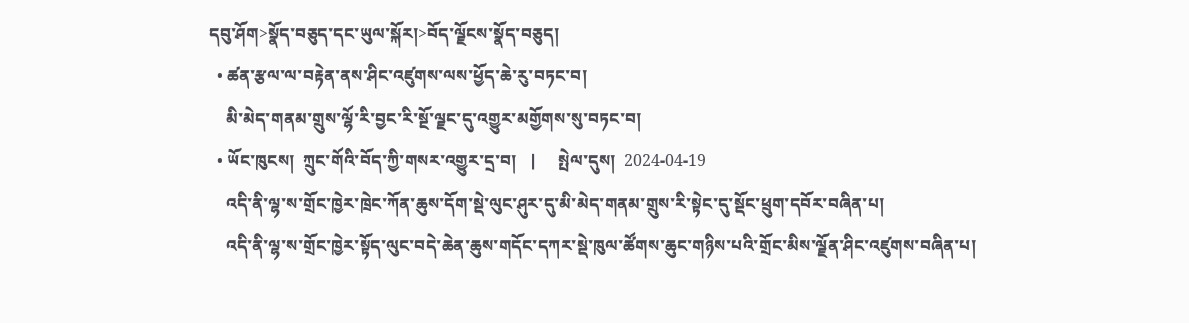དབུ་ཤོག>སྣོད་བཅུད་དང་ཡུལ་སྐོར།>བོད་ལྗོངས་སྣོད་བཅུད།
  • ཚན་རྩལ་ལ་བརྟེན་ནས་ཤིང་འཛུགས་ལས་ཕྱོད་ཆེ་རུ་བཏང་བ།
    མི་མེད་གནམ་གྲུས་ལྷོ་རི་བྱང་རི་སྔོ་ལྗང་དུ་འགྱུར་མགྱོགས་སུ་བཏང་བ།
  • ཡོང་ཁུངས།  ཀྲུང་གོའི་བོད་ཀྱི་གསར་འགྱུར་དྲ་བ།   |     སྤེལ་དུས།  2024-04-19
    འདི་ནི་ལྷ་ས་གྲོང་ཁྱེར་ཁྲེང་ཀོན་ཆུས་དོག་སྡེ་ལུང་ཤུར་དུ་མི་མེད་གནམ་གྲུས་རི་སྟེང་དུ་སྡོང་ཕྲུག་དབོར་བཞིན་པ།
    འདི་ནི་ལྷ་ས་གྲོང་ཁྱེར་སྟོད་ལུང་བདེ་ཆེན་ཆུས་གདོང་དཀར་སྡེ་ཁུལ་ཚོགས་ཆུང་གཉིས་པའི་གྲོང་མིས་ལྗོན་ཤིང་འཛུགས་བཞིན་པ།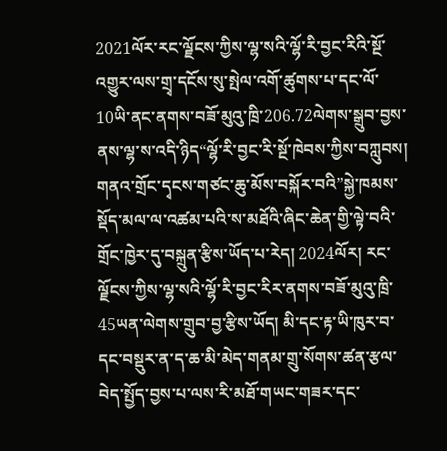2021ལོར་རང་ལྗོངས་ཀྱིས་ལྷ་སའི་ལྷོ་རི་བྱང་རིའི་སྔོ་འགྱུར་ལས་གྲྭ་དངོས་སུ་སྤེལ་འགོ་ཚུགས་པ་དང་ལོ་10ཡི་ནང་ནགས་བཟོ་མུའུ་ཁྲི་206.72ལེགས་སྒྲུབ་བྱས་ནས་ལྷ་ས་འདི་ཉིད“ལྷོ་རི་བྱང་རི་སྔོ་ཁེབས་ཀྱིས་བཀླུབས། གནའ་གྲོང་དྭངས་གཙང་ཆུ་མོས་བསྐོར་བའི”སྐྱེ་ཁམས་སྡོད་མལ་ལ་འཚམ་པའི་ས་མཐོའི་ཞིང་ཆེན་གྱི་ལྟེ་བའི་གྲོང་ཁྱེར་དུ་བསྐྲུན་རྩིས་ཡོད་པ་རེད། 2024ལོར། རང་ལྗོངས་ཀྱིས་ལྷ་སའི་ལྷོ་རི་བྱང་རིར་ནགས་བཟོ་མུའུ་ཁྲི་45ཡན་ལེགས་གྲུབ་བྱ་རྩིས་ཡོད། མི་དང་རྟ་ཡི་ཁུར་བ་དང་བསྡུར་ན་ད་ཆ་མི་མེད་གནམ་གྲུ་སོགས་ཚན་རྩལ་བེད་སྤྱོད་བྱས་པ་ལས་རི་མཐོ་གཡང་གཟར་དང་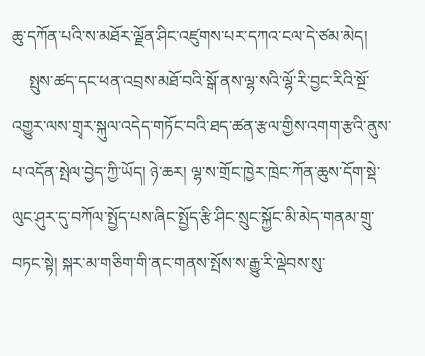ཆུ་དཀོན་པའི་ས་མཐོར་ལྗོན་ཤིང་འཛུགས་པར་དཀའ་ངལ་དེ་ཙམ་མེད།
    སྤུས་ཚད་དང་ཕན་འབྲས་མཐོ་བའི་སྒོ་ནས་ལྷ་སའི་ལྷོ་རི་བྱང་རིའི་སྔོ་འགྱུར་ལས་གྲྭར་སྐུལ་འདེད་གཏོང་བའི་ཐད་ཚན་རྩལ་གྱིས་འགག་རྩའི་ནུས་པ་འདོན་སྤེལ་བྱེད་ཀྱི་ཡོད། ཉེ་ཆར། ལྷ་ས་གྲོང་ཁྱེར་ཁྲེང་ཀོན་ཆུས་དོག་སྡེ་ལུང་ཤུར་དུ་བཀོལ་སྤྱོད་པས་ཞིང་སྤྱོད་རྩི་ཤིང་སྲུང་སྐྱོང་མི་མེད་གནམ་གྲུ་བཏང་སྟེ། སྐར་མ་གཅིག་གི་ནང་གནས་སྤོས་ས་རྒྱུ་རི་ལྡེབས་སུ་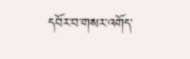དབོར་བ་གསར་འགོད་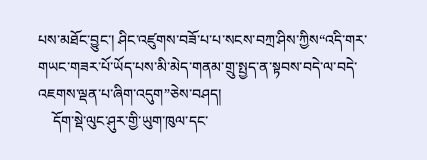པས་མཐོང་བྱུང་། ཤིང་འཛུགས་བཟོ་པ་པ་སངས་བཀྲ་ཤིས་ཀྱིས“འདི་གར་གཡང་གཟར་པོ་ཡོད་པས་མི་མེད་གནམ་གྲུ་སྤྱད་ན་སྟབས་བདེ་ལ་བདེ་འཇགས་ལྡན་པ་ཞིག་འདུག”ཅེས་བཤད།
    དོག་སྡེ་ལུང་ཤུར་གྱི་ཡུག་ཁུལ་དང་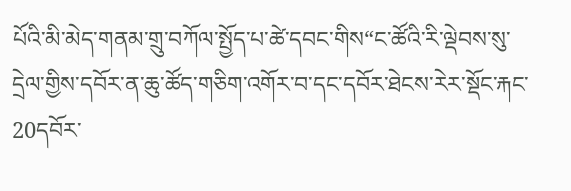པོའི་མི་མེད་གནམ་གྲུ་བཀོལ་སྤྱོད་པ་ཚེ་དབང་གིས“ང་ཚོའི་རི་ལྡེབས་སུ་དྲེལ་གྱིས་དབོར་ན་ཆུ་ཚོད་གཅིག་འགོར་བ་དང་དབོར་ཐེངས་རེར་སྡོང་རྐང་20དབོར་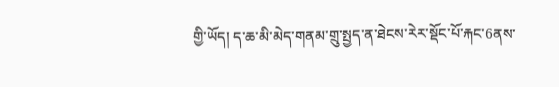གྱི་ཡོད། ད་ཆ་མི་མེད་གནམ་གྲུ་སྤྱད་ན་ཐེངས་རེར་སྡོང་པོ་རྐང་6ནས་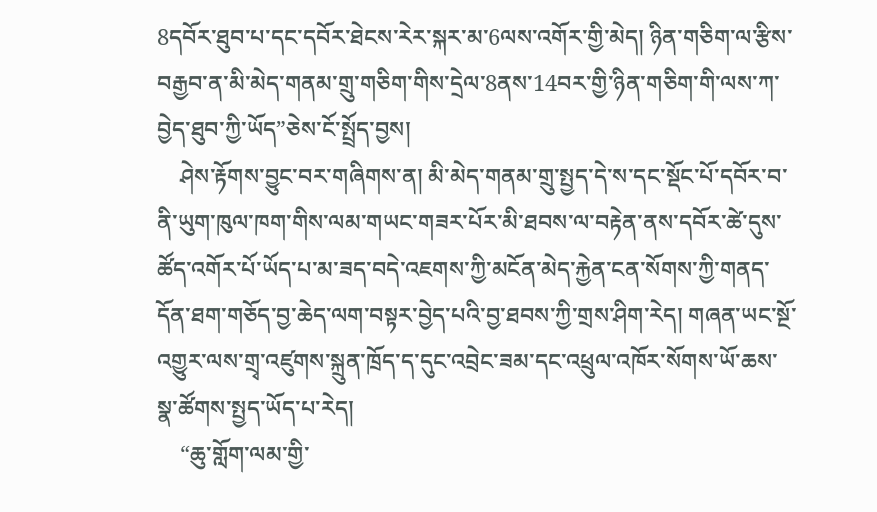8དབོར་ཐུབ་པ་དང་དབོར་ཐེངས་རེར་སྐར་མ་6ལས་འགོར་གྱི་མེད། ཉིན་གཅིག་ལ་རྩིས་བརྒྱབ་ན་མི་མེད་གནམ་གྲུ་གཅིག་གིས་དྲེལ་8ནས་14བར་གྱི་ཉིན་གཅིག་གི་ལས་ཀ་བྱེད་ཐུབ་ཀྱི་ཡོད”ཅེས་ངོ་སྤྲོད་བྱས།
    ཤེས་རྟོགས་བྱུང་བར་གཞིགས་ན། མི་མེད་གནམ་གྲུ་སྤྱད་དེ་ས་དང་སྡོང་པོ་དབོར་བ་ནི་ཡུག་ཁུལ་ཁག་གིས་ལམ་གཡང་གཟར་པོར་མི་ཐབས་ལ་བརྟེན་ནས་དབོར་ཚེ་དུས་ཚོད་འགོར་པོ་ཡོད་པ་མ་ཟད་བདེ་འཇགས་ཀྱི་མངོན་མེད་རྐྱེན་ངན་སོགས་ཀྱི་གནད་དོན་ཐག་གཅོད་བྱ་ཆེད་ལག་བསྟར་བྱེད་པའི་བྱ་ཐབས་ཀྱི་གྲས་ཤིག་རེད། གཞན་ཡང་སྔོ་འགྱུར་ལས་གྲྭ་འཛུགས་སྐྲུན་ཁྲོད་ད་དུང་འབྲེང་ཟམ་དང་འཕྲུལ་འཁོར་སོགས་ཡོ་ཆས་སྣ་ཚོགས་སྤྱད་ཡོད་པ་རེད།
    “ཆུ་གློག་ལམ་གྱི་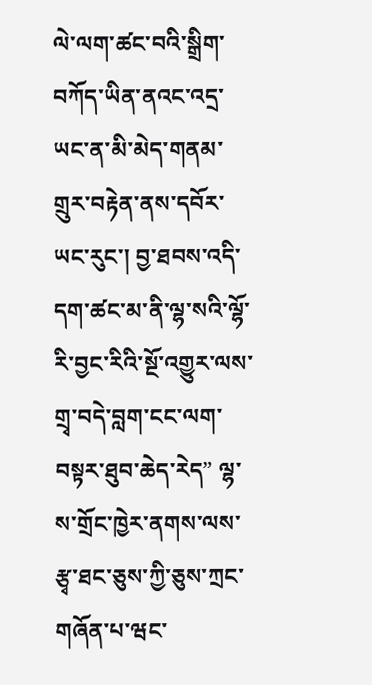ལེ་ལག་ཚང་བའི་སྒྲིག་བཀོད་ཡིན་ནའང་འདྲ་ཡང་ན་མི་མེད་གནམ་གྲུར་བརྟེན་ནས་དབོར་ཡང་རུང་། བྱ་ཐབས་འདི་དག་ཚང་མ་ནི་ལྷ་སའི་ལྷོ་རི་བྱང་རིའི་སྔོ་འགྱུར་ལས་གྲྭ་བདེ་བླག་ངང་ལག་བསྟར་ཐུབ་ཆེད་རེད” ལྷ་ས་གྲོང་ཁྱེར་ནགས་ལས་རྩྭ་ཐང་ཅུས་ཀྱི་ཅུས་ཀྲང་གཞོན་པ་ཝང་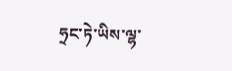ཧྲང་ཏེ་ཡིས་ལྷ་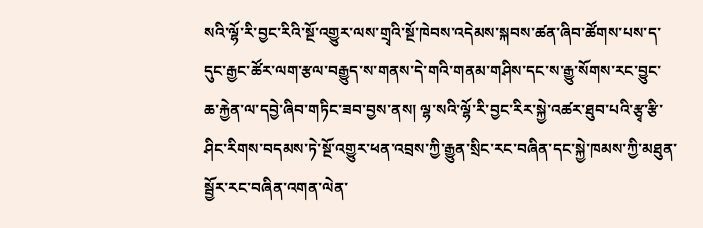སའི་ལྷོ་རི་བྱང་རིའི་སྔོ་འགྱུར་ལས་གྲྭའི་སྔོ་ཁེབས་འདེམས་སྐབས་ཚན་ཞིབ་ཚོགས་པས་ད་དུང་རྒྱང་ཚོར་ལག་རྩལ་བརྒྱུད་ས་གནས་དེ་གའི་གནམ་གཤིས་དང་ས་རྒྱུ་སོགས་རང་བྱུང་ཆ་རྐྱེན་ལ་དབྱེ་ཞིབ་གཏིང་ཟབ་བྱས་ནས། ལྷ་སའི་ལྷོ་རི་བྱང་རིར་སྐྱེ་འཚར་ཐུབ་པའི་རྩྭ་རྩི་ཤིང་རིགས་བདམས་ཏེ་སྔོ་འགྱུར་ཕན་འབྲས་ཀྱི་རྒྱུན་སྲིང་རང་བཞིན་དང་སྐྱེ་ཁམས་ཀྱི་མཐུན་སྦྱོར་རང་བཞིན་འགན་ལེན་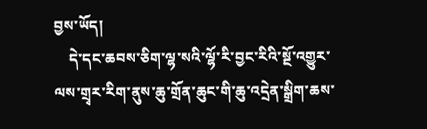བྱས་ཡོད།
    དེ་དང་ཆབས་ཅིག་ལྷ་སའི་ལྷོ་རི་བྱང་རིའི་སྔོ་འགྱུར་ལས་གྲྭར་རིག་ནུས་ཆུ་གྲོན་ཆུང་གི་ཆུ་འདྲེན་སྒྲིག་ཆས་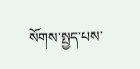སོགས་སྤྱད་པས་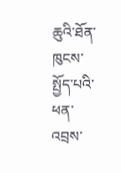ཆུའི་ཐོན་ཁུངས་སྤྱོད་པའི་ཕན་འབྲས་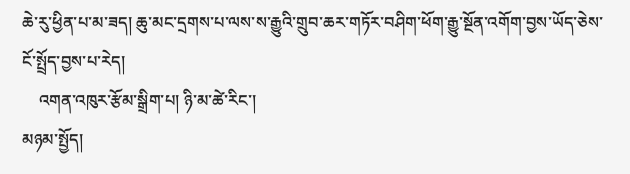ཆེ་རུ་ཕྱིན་པ་མ་ཟད། ཆུ་མང་དྲགས་པ་ལས་ས་རྒྱུའི་གྲུབ་ཆར་གཏོར་བཤིག་ཕོག་རྒྱུ་སྔོན་འགོག་བྱས་ཡོད་ཅེས་ངོ་སྤྲོད་བྱས་པ་རེད།
    འགན་འཁུར་རྩོམ་སྒྲིག་པ། ཉི་མ་ཚེ་རིང་།
མཉམ་སྤྱོད།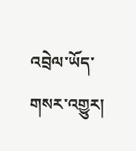འབྲེལ་ཡོད་གསར་འགྱུར།